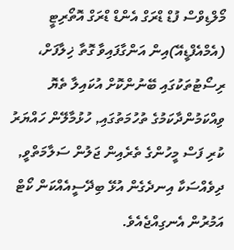މޯލްޑިވްސް ފުޑް ޑްރަގް އެންޑް ޑްރަގް އޮތޯރިޓީ (އެމްއެފްޑީއޭ)އިން އަންގާފައިވާ ގޮތާ ޚިލާފަށް، ރިސޯޓުތަކުގައި ބޭނުންކޮށް އުކައިލާ ތެޔޮ ވިއްކަމުންދާކަމުގެ ތުހުމަތުގައި, ހުޅުމާލޭން ހައްޔަރު ކުރި ފަސް މީހުންގެ ތެރެއިން ޖަލުން ސަލާމަތްވީ, ދިވެއްސަކާ އިނދެގެން އުޅޭ ބިދޭސީއެއްކަން ކޯޓް އަމުރުން އެނގިއްޖެއެވެ.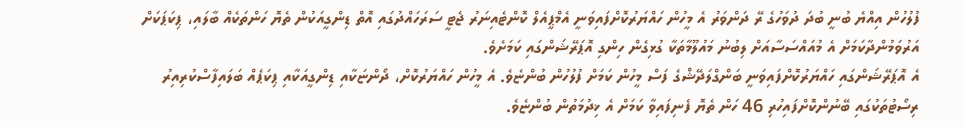ފުލުހުން އިއްޔެ ބުނީ ބުދަ ދުވަހުގެ ރޭ ދަންވަރު އެ މީހުން ހައްޔަރުކޮށްފައިވަނީ އެމްޕީއެލް ކޮންޓެއިނަރު ޖެޓީ ސަރަހައްދުގައި އޮތް ޑިންގީއަކުން ތެޔޮ ހަންތަކެއް ބާލައި، ޕިކަޕަކަށް އަރުވަމުންދާކަމަށް އެ މުއައްސަސާއަށް ލިބުނު މައުލޫމާތަކާ ގުޅިގެން ހިންގި އޮޕަރޭޝަންގައި ކަމަށެވެ.
އެ އޮޕަރޭޝަންގައި ހައްޔަރުކޮށްފައިވަނީ ބަންގްލަދޭޝްގެ ފަސް މީހުން ކަމަށް ފުލުހުން ބުންޏެވެ. އެ މީހުން ހައްޔަރުކޮށް، ދޯންޏަކާއި ޑިންގީއަކާއި ޕިކަޕެއް ބަލައިފާސްކުރިއިރު ރިސޯޓުތަކުގައި ބޭނުންކޮށްފައިހުރި 46 ހަން ތެޔޮ ފެނިފައިވާ ކަމަށް އެ ޚިދުމަތުން ބުންޏެވެ.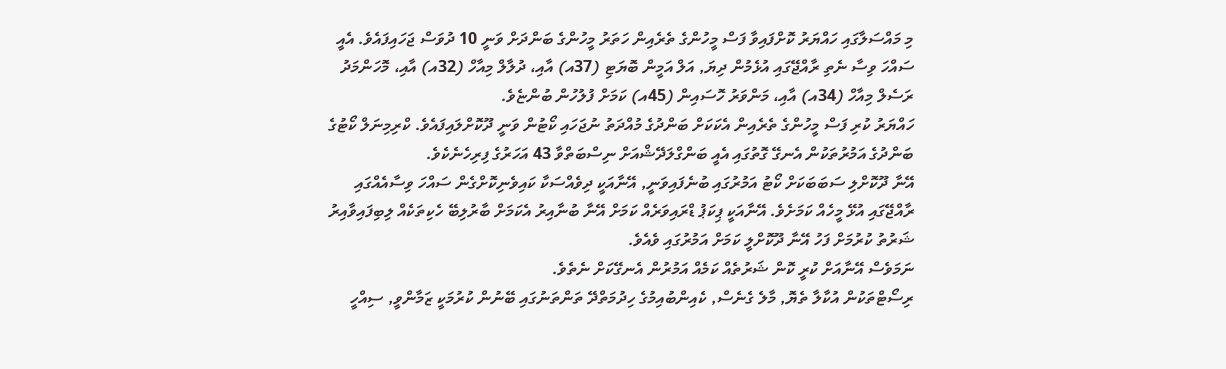މި މައްސަލާގައި ހައްޔަރު ކޮށްފައިވާ ފަސް މީހުންގެ ތެރެއިން ހަތަރު މީހުންގެ ބަންދަށް ވަނީ 10 ދުވަސް ޖަހައިފައެވެ. އެއީ ސައްހަ ވިސާ ނެތި ރާއްޖޭގައި އުޅެމުން ދިޔަ, އަލް އަމީން ބޮޔަޓި (37އ) އާއި، ދުލާލް މިއާހް (32އ) އާއި، މޮހަންމަދު ރަސެލް މިއާހް (34އ) އާއި، މަންވަރު ހޮސައިން (45އ) ކަމަށް ފުލުހުން ބުންޏެވެ.
ހައްޔަރު ކުރި ފަސް މީހުންގެ ތެރެއިން އެކަކަށް ބަންދުގެ މުއްދަތު ނުޖަހައި ކޯޓުން ވަނީ ދޫކޮށްލައިފައެވެ. ކްރިމިނަލް ކޯޓުގެ ބަންދުގެ އަމުރުތަކުން އެނގޭ ގޮތުގައި އެއީ ބަންގްލަދޭޝްއަށް ނިސްބަތްވާ 43 އަހަރުގެ ފިރިހެނެކެވެ.
އޭނާ ދޫކޮށްލި ސަބަބަކަށް ކޯޓު އަމުރުގައި ބުނެފައިވަނީ, އޭނާއަކީ ދިވެއްސަކާ ކައިވެނިކޮށްގެން ސައްހަ ވިސާއެއްގައި ރާއްޖޭގައި އުޅޭ މީހެއް ކަމަށެވެ. އޭނާއަކީ ޕިކަޕު ޑްރައިވަރެއް ކަމަށް އޭނާ ބުނާއިރު އެކަމަށް ބާރުލިބޭ ހެކިތަކެއް ލިބިފައިވާއިރު ޝަރުތު ކުރުމަށް ފަހު އޭނާ ދޫކޮށްލީ ކަމަށް އަމުރުގައި ވެއެވެ.
ނަމަވެސް އޭނާއަށް ކުރީ ކޮން ޝަރުތެއް ކަމެއް އަމުރުން އެނގޭކަށް ނެތެވެ.
ރިސޯޓްތަކުން އުކާލާ ތެޔޮ, މާލެ ގެނެސް, ކެއިންބުއިމުގެ ހިދުމަތްދޭ ތަންތަނުގައި ބޭނުން ކުރުމަކީ ޒަމާންވީ, ސިއްހީ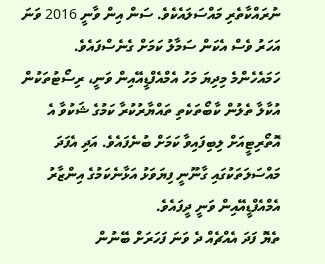ނުރައްކާތެރި މައްސަލައެކެވެ. ސަން އިން ވާނީ 2016 ވަނަ އަހަރު ވެސް އެކަން ސަމާލު ކަމަށް ގެނެސްފައެވެ.
ހަމައެހެންމެ މިދިޔަ މަހު އެމްއެފްޑީއޭއިން ވަނީ، ރިސޯޓުތަކުން އުކާލާ ތެލުން ކާބޯތަކެތި ތައްޔާރުކުރާ ކަމުގެ ޝަކުވާ އެ އޮތޯރިޓީއަށް ލިބިފައިވާ ކަމަށް ބުނެފައެވެ. އަދި އެފަދަ މައްސަލަތަކުގައި ގާނޫނީ ފިޔަވަޅު އަޅާނެކަމުގެ އިންޒާރު އެމްއެފްޑީއޭއިން ވަނީ ދީފައެވެ.
ތެޔޮ ފަދަ އެއްޗެއް ދެ ވަނަ ފަހަރަށް ބޭނުން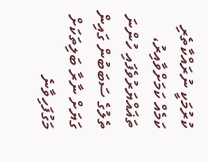ކުރުމަކީ ނުރައްކާތެރި ކަމެއް ކަމަށްވާއިރު، ތަޣައްޔަރުވެފައި ހުންނަ ތެލުގެ ސަބަބުން ގައިން ގަޔަށް ނާރާ ބަލިތަކަށް މަގުފަހިވާނެ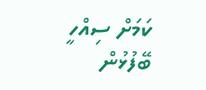ކަމަށް ސިއްހީ ބޭފުޅުން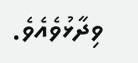ވިދާޅުވެއެވެ.